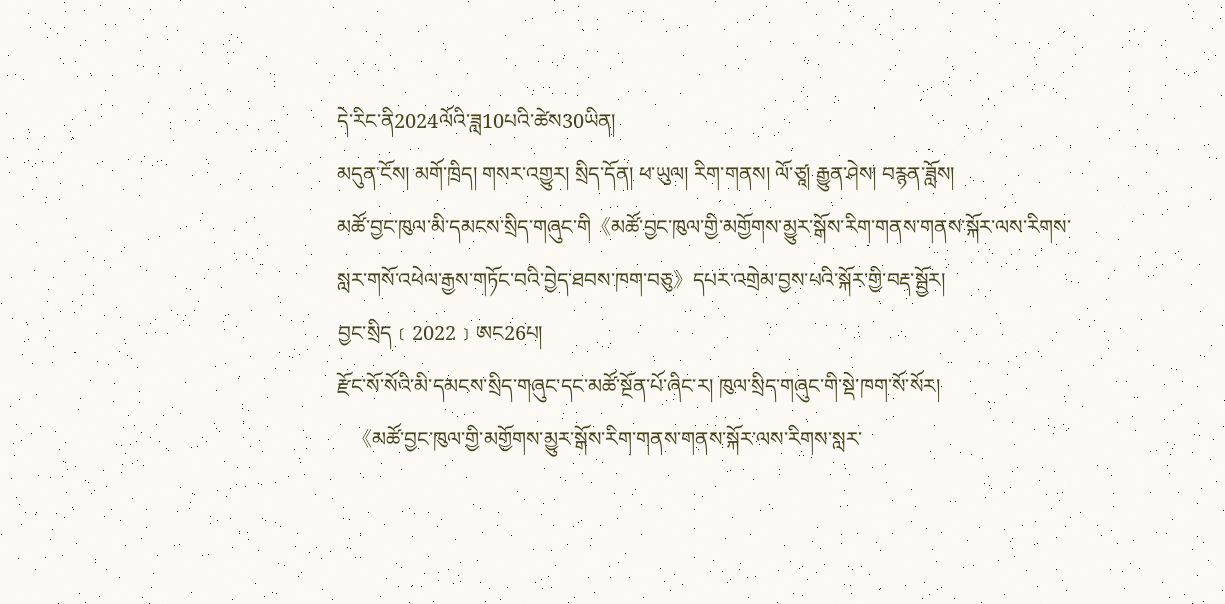དེ་རིང་ནི2024ལོའི་ཟླ10པའི་ཚེས30ཡིན།
མདུན་ངོས། མགོ་ཁྲིད། གསར་འགྱུར། སྲིད་དོན། ཕ་ཡུལ། རིག་གནས། ལོ་ཙཱ། རྒྱུན་ཤེས། བརྙན་ཟློས།
མཚོ་བྱང་ཁུལ་མི་དམངས་སྲིད་གཞུང་གི《མཚོ་བྱང་ཁུལ་གྱི་མགྱོགས་མྱུར་སྒོས་རིག་གནས་གནས་སྐོར་ལས་རིགས་སླར་གསོ་འཕེལ་རྒྱས་གཏོང་བའི་བྱེད་ཐབས་ཁག་བཅུ》དཔར་འགྲེམ་བྱས་པའི་སྐོར་གྱི་བརྡ་སྦྱོར།
བྱང་སྲིད﹝2022﹞ཨང26པ།
རྫོང་སོ་སོའི་མི་དམངས་སྲིད་གཞུང་དང་མཚོ་སྔོན་པོ་ཞིང་ར། ཁུལ་སྲིད་གཞུང་གི་སྡེ་ཁག་སོ་སོར།
   《མཚོ་བྱང་ཁུལ་གྱི་མགྱོགས་མྱུར་སྒོས་རིག་གནས་གནས་སྐོར་ལས་རིགས་སླར་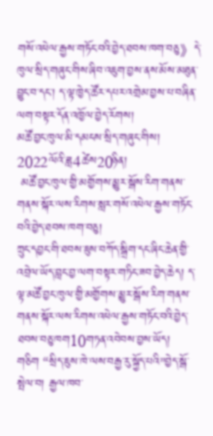གསོ་འཕེལ་རྒྱས་གཏོང་བའི་བྱེད་ཐབས་ཁག་བཅུ》དེ་ཁུལ་སྲིད་གཞུང་གིས་ཞིབ་འཇུག་བྱས་ནས་མོས་མཐུན་བྱུང་བ་དང་། ད་ལྟ་ཁྱེད་ཚོར་དཔར་འགྲེམ་བྱས་པ་བཞིན་ལག་བསྟར་དོན་འཁྱོལ་བྱེད་རོགས།
མཚོ་བྱང་ཁུལ་མི་དམངས་སྲིད་གཞུང་གིས།
2022ལོའི་ཟླ4ཚེས20ཉིན།
 མཚོ་བྱང་ཁུལ་གྱི་མགྱོགས་མྱུར་སྒོས་རིག་གནས་གནས་སྐོར་ལས་རིགས་སླར་གསོ་འཕེལ་རྒྱས་གཏོང་བའི་བྱེད་ཐབས་ཁག་བཅུ།
ཀྲུང་དབྱང་གི་ཐབས་ཇུས་བཀོད་སྒྲིག་དང་ཞིང་ཆེན་གྱི་འབྲེལ་ཡོད་བླང་བྱ་ལག་བསྟར་གཏིང་ཟབ་བྱེད་ཆེད། ད་ལྟ་མཚོ་བྱང་ཁུལ་གྱི་མགྱོགས་མྱུར་སྒོས་རིག་གནས་གནས་སྐོར་ལས་རིགས་འཕེལ་རྒྱས་གཏོང་བའི་བྱེད་ཐབས་བཅུ་ཁག10གཏན་འབེབས་བྱས་ཡོད།
གཅིག “སྲིད་ཇུས་ཁེ་ལས་བརྒྱ་རུ་སྐྱོད་པའི”བྱེད་སྒོ་སྤེལ་བ། རྒྱལ་ཁབ་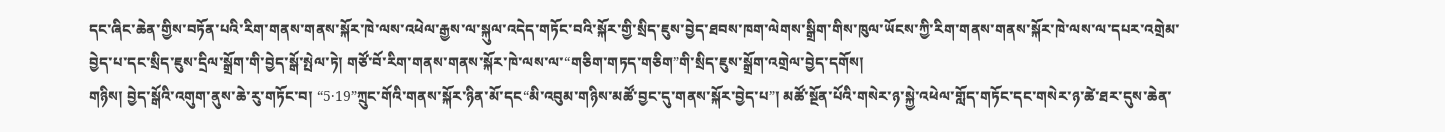དང་ཞིང་ཆེན་གྱིས་བཏོན་པའི་རིག་གནས་གནས་སྐོར་ཁེ་ལས་འཕེལ་རྒྱས་ལ་སྐུལ་འདེད་གཏོང་བའི་སྐོར་གྱི་སྲིད་ཇུས་བྱེད་ཐབས་ཁག་ལེགས་སྒྲིག་གིས་ཁུལ་ཡོངས་ཀྱི་རིག་གནས་གནས་སྐོར་ཁེ་ལས་ལ་དཔར་འགྲེམ་བྱེད་པ་དང་སྲིད་ཇུས་དྲིལ་སྒྲོག་གི་བྱེད་སྒོ་སྤེལ་ཏེ། གཙོ་བོ་རིག་གནས་གནས་སྐོར་ཁེ་ལས་ལ་“གཅིག་གཏད་གཅིག”གི་སྲིད་ཇུས་སྒྲོག་འགྲེལ་བྱེད་དགོས།
གཉིས། བྱེད་སྒོའི་འགུག་ནུས་ཆེ་རུ་གཏོང་བ། “5·19”ཀྲུང་གོའི་གནས་སྐོར་ཉིན་མོ་དང“མི་འབུམ་གཉིས་མཚོ་བྱང་དུ་གནས་སྐོར་བྱེད་པ”། མཚོ་སྔོན་པོའི་གསེར་ཉ་སྐྱེ་འཕེལ་གློད་གཏོང་དང་གསེར་ཉ་ཚེ་ཐར་དུས་ཆེན་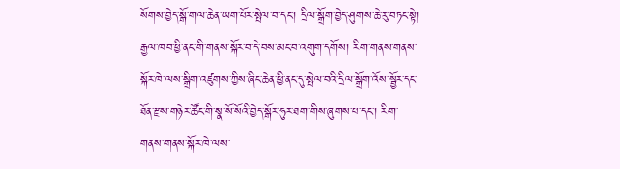སོགས་བྱེད་སྒོ་གལ་ཆེན་ཡག་པོར་སྤེལ་བ་དང་། དྲིལ་སྒྲོག་བྱེད་ཤུགས་ཆེ་རུ་བཏང་སྟེ། རྒྱལ་ཁབ་ཕྱི་ནང་གི་གནས་སྐོར་བ་དེ་བས་མང་བ་འགུག་དགོས། རིག་གནས་གནས་སྐོར་ཁེ་ལས་སྒྲིག་འཛུགས་ཀྱིས་ཞིང་ཆེན་ཕྱི་ནང་དུ་སྤེལ་བའི་དྲིལ་སྒྲོག་འོས་སྦྱོར་དང་ཐོན་རྫས་གཉེར་ཚོང་གི་སྣ་སོ་སོའི་བྱེད་སྒོར་ཧུར་ཐག་གིས་ཞུགས་པ་དང་། རིག་གནས་གནས་སྐོར་ཁེ་ལས་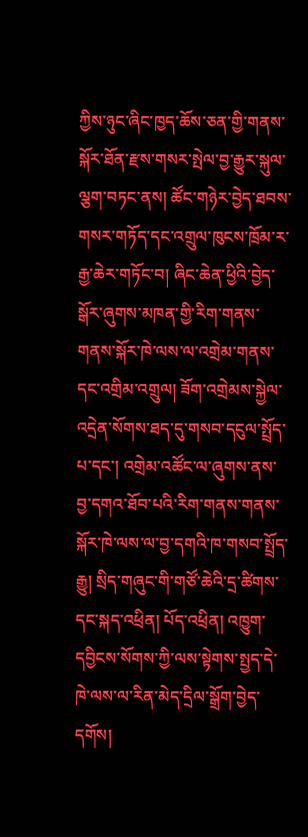ཀྱིས་ཉུང་ཞིང་ཁྱད་ཆོས་ཅན་གྱི་གནས་སྐོར་ཐོན་རྫས་གསར་སྤེལ་བྱ་རྒྱུར་སྐུལ་ལྕག་བཏང་ནས། ཚོང་གཉེར་བྱེད་ཐབས་གསར་གཏོད་དང་འགྲུལ་ཁུངས་ཁྲོམ་ར་རྒྱ་ཆེར་གཏོང་བ། ཞིང་ཆེན་ཕྱིའི་བྱེད་སྒོར་ཞུགས་མཁན་གྱི་རིག་གནས་གནས་སྐོར་ཁེ་ལས་ལ་འགྲེམ་གནས་དང་འགྲིམ་འགྲུལ། ཟོག་འགྲེམས་སྐྱེལ་འདྲེན་སོགས་ཐད་དུ་གསབ་དངུལ་སྤྲོད་པ་དང་། འགྲེམ་འཚོང་ལ་ཞུགས་ནས་བྱ་དགའ་ཐོབ་པའི་རིག་གནས་གནས་སྐོར་ཁེ་ལས་ལ་བྱ་དགའི་ཁ་གསབ་སྤྲོད་རྒྱུ། སྲིད་གཞུང་གི་གཙོ་ཆེའི་དྲ་ཚིགས་དང་སྐད་འཕྲིན། པོད་འཕྲིན། འཁྱུག་དབྱིངས་སོགས་ཀྱི་ལས་སྟེགས་སྤྱད་དེ་ཁེ་ལས་ལ་རིན་མེད་དྲིལ་སྒྲོག་བྱེད་དགོས།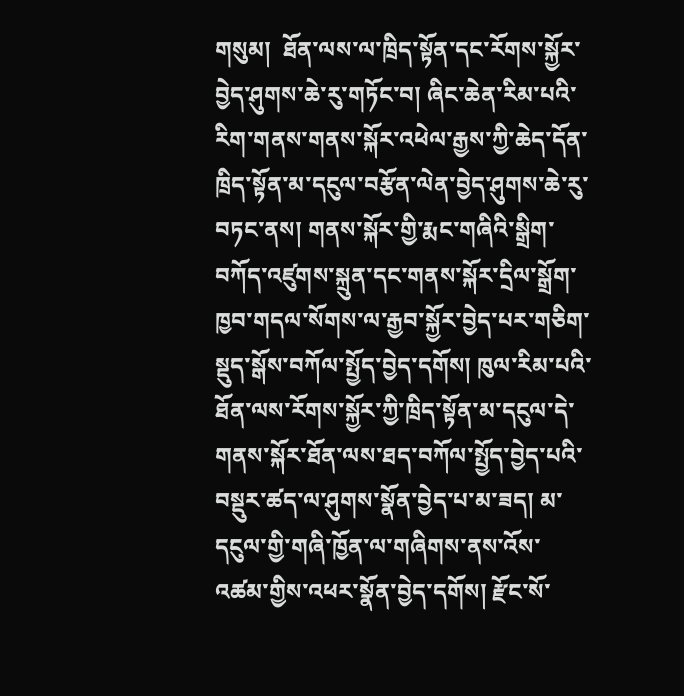གསུམ།  ཐོན་ལས་ལ་ཁྲིད་སྟོན་དང་རོགས་སྐྱོར་བྱེད་ཤུགས་ཆེ་རུ་གཏོང་བ། ཞིང་ཆེན་རིམ་པའི་རིག་གནས་གནས་སྐོར་འཕེལ་རྒྱས་ཀྱི་ཆེད་དོན་ཁྲིད་སྟོན་མ་དངུལ་བརྩོན་ལེན་བྱེད་ཤུགས་ཆེ་རུ་བཏང་ནས། གནས་སྐོར་གྱི་རྨང་གཞིའི་སྒྲིག་བཀོད་འཛུགས་སྐྲུན་དང་གནས་སྐོར་དྲིལ་སྒྲོག་ཁྱབ་གདལ་སོགས་ལ་རྒྱབ་སྐྱོར་བྱེད་པར་གཅིག་སྡུད་སྒོས་བཀོལ་སྤྱོད་བྱེད་དགོས། ཁུལ་རིམ་པའི་ཐོན་ལས་རོགས་སྐྱོར་ཀྱི་ཁྲིད་སྟོན་མ་དངུལ་དེ་གནས་སྐོར་ཐོན་ལས་ཐད་བཀོལ་སྤྱོད་བྱེད་པའི་བསྡུར་ཚད་ལ་ཤུགས་སྣོན་བྱེད་པ་མ་ཟད། མ་དངུལ་གྱི་གཞི་ཁྱོན་ལ་གཞིགས་ནས་འོས་འཚམ་གྱིས་འཕར་སྣོན་བྱེད་དགོས། རྫོང་སོ་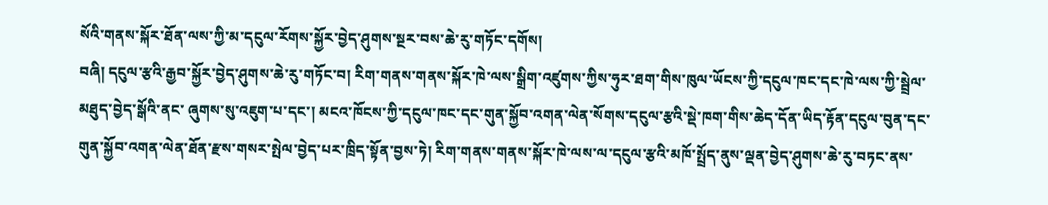སོའི་གནས་སྐོར་ཐོན་ལས་ཀྱི་མ་དངུལ་རོགས་སྐྱོར་བྱེད་ཤུགས་སྔར་བས་ཆེ་རུ་གཏོང་དགོས།
བཞི། དངུལ་རྩའི་རྒྱབ་སྐྱོར་བྱེད་ཤུགས་ཆེ་རུ་གཏོང་བ། རིག་གནས་གནས་སྐོར་ཁེ་ལས་སྒྲིག་འཛུགས་ཀྱིས་ཧུར་ཐག་གིས་ཁུལ་ཡོངས་ཀྱི་དངུལ་ཁང་དང་ཁེ་ལས་ཀྱི་སྦྲེལ་མཐུད་བྱེད་སྒོའི་ནང་ ཞུགས་སུ་འཇུག་པ་དང་། མངའ་ཁོངས་ཀྱི་དངུལ་ཁང་དང་གུན་སྐྱོབ་འགན་ལེན་སོགས་དངུལ་རྩའི་སྡེ་ཁག་གིས་ཆེད་དོན་ཡིད་རྟོན་དངུལ་བུན་དང་གུན་སྐྱོབ་འགན་ལེན་ཐོན་རྫས་གསར་སྤེལ་བྱེད་པར་ཁྲིད་སྟོན་བྱས་ཏེ། རིག་གནས་གནས་སྐོར་ཁེ་ལས་ལ་དངུལ་རྩའི་མཁོ་སྤྲོད་ནུས་ལྡན་བྱེད་ཤུགས་ཆེ་རུ་བཏང་ནས་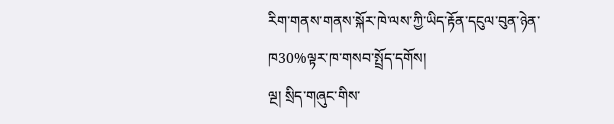རིག་གནས་གནས་སྐོར་ཁེ་ལས་ཀྱི་ཡིད་རྟོན་དངུལ་བུན་ཉེན་ཁ30%ལྟར་ཁ་གསབ་སྤྲོད་དགོས།
ལྔ། སྲིད་གཞུང་གིས་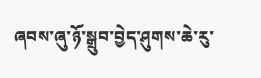ཞབས་ཞུ་ཉོ་སྒྲུབ་བྱེད་ཤུགས་ཆེ་རུ་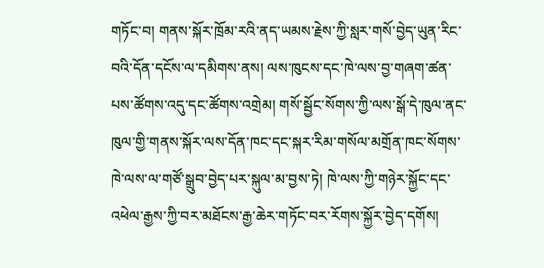གཏོང་བ། གནས་སྐོར་ཁྲོམ་རའི་ནད་ཡམས་རྗེས་ཀྱི་སླར་གསོ་བྱེད་ཡུན་རིང་བའི་དོན་དངོས་ལ་དམིགས་ནས། ལས་ཁུངས་དང་ཁེ་ལས་བྱ་གཞག་ཚན་པས་ཚོགས་འདུ་དང་ཚོགས་འགྲེམ། གསོ་སྦྱོང་སོགས་ཀྱི་ལས་སྒོ་དེ་ཁུལ་ནང་ཁུལ་གྱི་གནས་སྐོར་ལས་དོན་ཁང་དང་སྐར་རིམ་གསོལ་མགྲོན་ཁང་སོགས་ཁེ་ལས་ལ་གཙོ་སྒྲུབ་བྱེད་པར་སྐུལ་མ་བྱས་ཏེ། ཁེ་ལས་ཀྱི་གཉེར་སྐྱོང་དང་འཕེལ་རྒྱས་ཀྱི་བར་མཐོངས་རྒྱ་ཆེར་གཏོང་བར་རོགས་སྐྱོར་བྱེད་དགོས།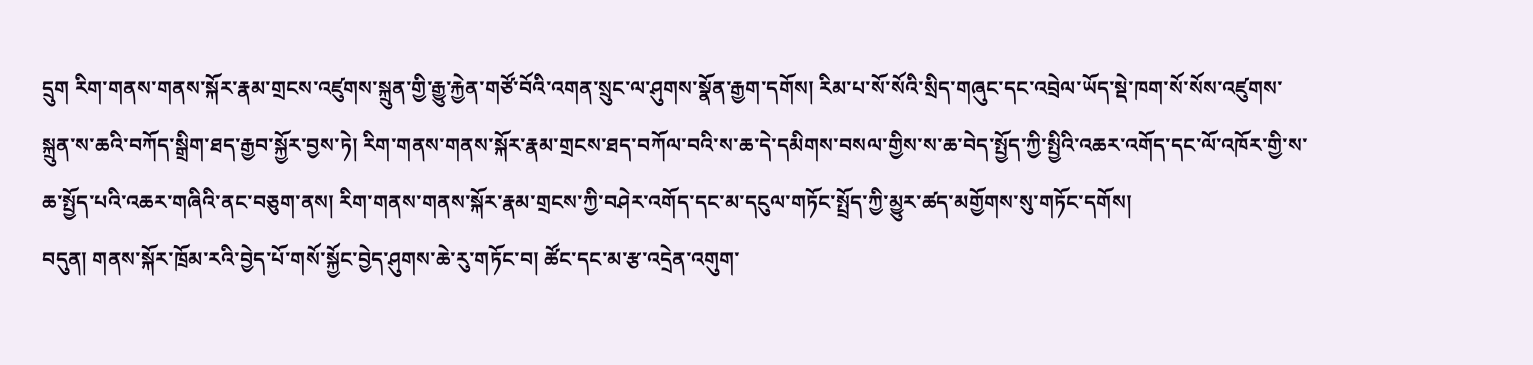དྲུག རིག་གནས་གནས་སྐོར་རྣམ་གྲངས་འཛུགས་སྐྲུན་གྱི་རྒྱུ་རྐྱེན་གཙོ་བོའི་འགན་སྲུང་ལ་ཤུགས་སྣོན་རྒྱག་དགོས། རིམ་པ་སོ་སོའི་སྲིད་གཞུང་དང་འབྲེལ་ཡོད་སྡེ་ཁག་སོ་སོས་འཛུགས་སྐྲུན་ས་ཆའི་བཀོད་སྒྲིག་ཐད་རྒྱབ་སྐྱོར་བྱས་ཏེ། རིག་གནས་གནས་སྐོར་རྣམ་གྲངས་ཐད་བཀོལ་བའི་ས་ཆ་དེ་དམིགས་བསལ་གྱིས་ས་ཆ་བེད་སྤྱོད་ཀྱི་སྤྱིའི་འཆར་འགོད་དང་ལོ་འཁོར་གྱི་ས་ཆ་སྤྱོད་པའི་འཆར་གཞིའི་ནང་བཅུག་ནས། རིག་གནས་གནས་སྐོར་རྣམ་གྲངས་ཀྱི་བཤེར་འགོད་དང་མ་དངུལ་གཏོང་སྤྲོད་ཀྱི་མྱུར་ཚད་མགྱོགས་སུ་གཏོང་དགོས།
བདུན། གནས་སྐོར་ཁྲོམ་རའི་བྱེད་པོ་གསོ་སྐྱོང་བྱེད་ཤུགས་ཆེ་རུ་གཏོང་བ། ཚོང་དང་མ་རྩ་འདྲེན་འགུག་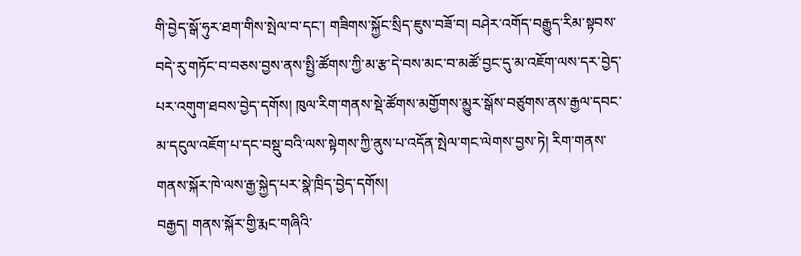གི་བྱེད་སྒོ་ཧུར་ཐག་གིས་སྤེལ་བ་དང་། གཟིགས་སྐྱོང་སྲིད་ཇུས་བཟོ་བ། བཤེར་འགོད་བརྒྱུད་རིམ་སྟབས་བདེ་རུ་གཏོང་བ་བཅས་བྱས་ནས་སྤྱི་ཚོགས་ཀྱི་མ་རྩ་དེ་བས་མང་བ་མཚོ་བྱང་དུ་མ་འཇོག་ལས་དར་བྱེད་པར་འགུག་ཐབས་བྱེད་དགོས། ཁུལ་རིག་གནས་སྡེ་ཚོགས་མགྱོགས་མྱུར་སྒོས་བཙུགས་ནས་རྒྱལ་དབང་མ་དངུལ་འཇོག་པ་དང་བསྡུ་བའི་ལས་སྟེགས་ཀྱི་ནུས་པ་འདོན་སྤེལ་གང་ལེགས་བྱས་ཏེ། རིག་གནས་གནས་སྐོར་ཁེ་ལས་རྒྱ་སྐྱེད་པར་སྣེ་ཁྲིད་བྱེད་དགོས།
བརྒྱད། གནས་སྐོར་གྱི་རྨང་གཞིའི་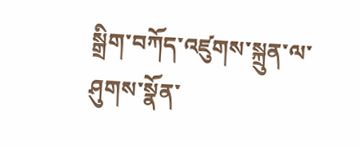སྒྲིག་བཀོད་འཛུགས་སྐྲུན་ལ་ཤུགས་སྣོན་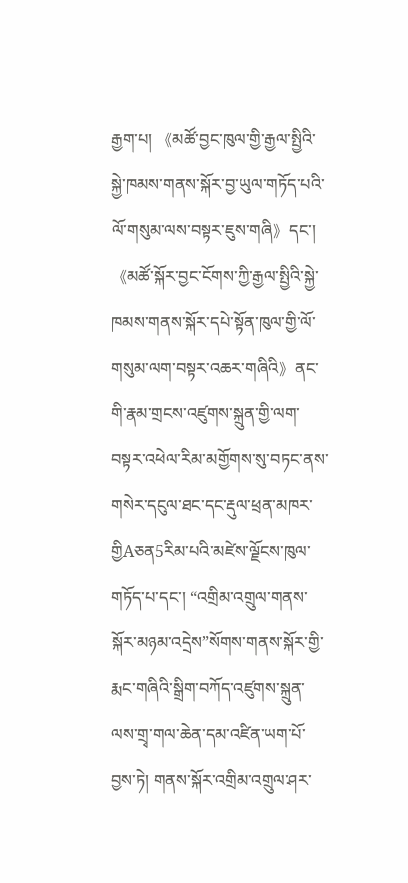རྒྱག་པ། 《མཚོ་བྱང་ཁུལ་གྱི་རྒྱལ་སྤྱིའི་སྐྱེ་ཁམས་གནས་སྐོར་བྱ་ཡུལ་གཏོད་པའི་ལོ་གསུམ་ལས་བསྟར་ཇུས་གཞི》དང་། 《མཚོ་སྐོར་བྱང་ངོགས་ཀྱི་རྒྱལ་སྤྱིའི་སྐྱེ་ཁམས་གནས་སྐོར་དཔེ་སྟོན་ཁུལ་གྱི་ལོ་གསུམ་ལག་བསྟར་འཆར་གཞིའི》ནང་གི་རྣམ་གྲངས་འཛུགས་སྐྲུན་གྱི་ལག་བསྟར་འཕེལ་རིམ་མགྱོགས་སུ་བཏང་ནས་གསེར་དངུལ་ཐང་དང་རྡུལ་ཕྲན་མཁར་གྱིAཅན5རིམ་པའི་མཛེས་ལྗོངས་ཁུལ་གཏོད་པ་དང་། “འགྲིམ་འགྲུལ་གནས་སྐོར་མཉམ་འདྲེས”སོགས་གནས་སྐོར་གྱི་རྨང་གཞིའི་སྒྲིག་བཀོད་འཛུགས་སྐྲུན་ལས་གྲྭ་གལ་ཆེན་དམ་འཛིན་ཡག་པོ་བྱས་ཏེ། གནས་སྐོར་འགྲིམ་འགྲུལ་ཤར་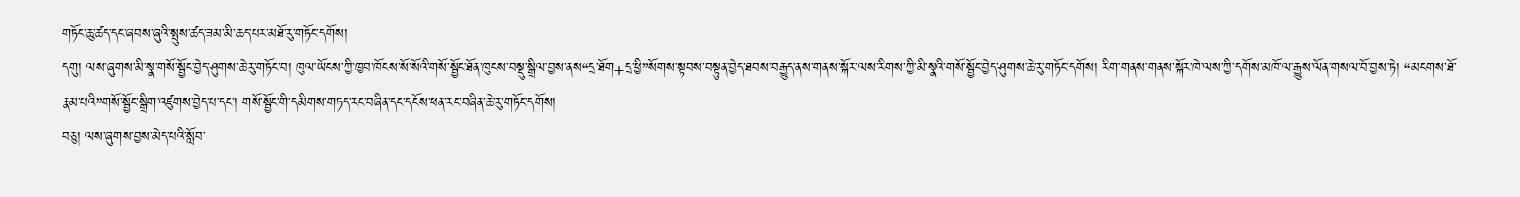གཏོང་ཆུ་ཚད་དང་ཞབས་ཞུའི་སྤུས་ཚད་ཟམ་མི་ཆད་པར་མཐོ་རུ་གཏོང་དགོས།
དགུ། ལས་ཞུགས་མི་སྣ་གསོ་སྦྱོང་བྱེད་ཤུགས་ཆེ་རུ་གཏོང་བ། ཁུལ་ཡོངས་ཀྱི་ཁྱབ་ཁོངས་སོ་སོའི་གསོ་སྦྱོང་ཐོན་ཁུངས་བསྡུ་སྒྲིལ་བྱས་ནས“དྲ་ཐོག+དྲ་ཕྱི”སོགས་སྟབས་བསྟུན་བྱེད་ཐབས་བརྒྱུད་ནས་གནས་སྐོར་ལས་རིགས་ཀྱི་མི་སྣའི་གསོ་སྦྱོང་བྱེད་ཤུགས་ཆེ་རུ་གཏོང་དགོས། རིག་གནས་གནས་སྐོར་ཁེ་ལས་ཀྱི་དགོས་མཁོ་ལ་རྒྱུས་ལོན་གསལ་བོ་བྱས་ཏེ། “མངགས་ཐོ་རྣམ་པའི”གསོ་སྦྱོང་སྒྲིག་འཛུགས་བྱེད་པ་དང་། གསོ་སྦྱོང་གི་དམིགས་གཏད་རང་བཞིན་དང་དངོས་ཕན་རང་བཞིན་ཆེ་རུ་གཏོང་དགོས།
བཅུ། ལས་ཞུགས་བྱས་མེད་པའི་སློབ་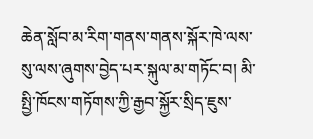ཆེན་སློབ་མ་རིག་གནས་གནས་སྐོར་ཁེ་ལས་སུ་ལས་ཞུགས་བྱེད་པར་སྐུལ་མ་གཏོང་བ། མི་སྤྱི་ཁོངས་གཏོགས་ཀྱི་རྒྱབ་སྐྱོར་སྲིད་ཇུས་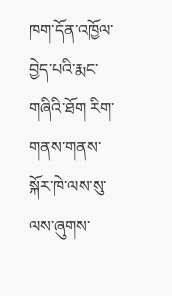ཁག་དོན་འཁྱོལ་བྱེད་པའི་རྨང་གཞིའི་ཐོག རིག་གནས་གནས་སྐོར་ཁེ་ལས་སུ་ལས་ཞུགས་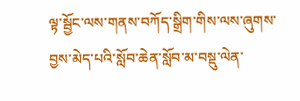ལྟ་སྦྱོང་ལས་གནས་བཀོད་སྒྲིག་གིས་ལས་ཞུགས་བྱས་མེད་པའི་སློབ་ཆེན་སློབ་མ་བསྡུ་ལེན་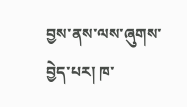བྱས་ནས་ལས་ཞུགས་བྱེད་པར། ཁ་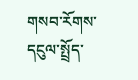གསབ་རོགས་དངུལ་སྤྲོད་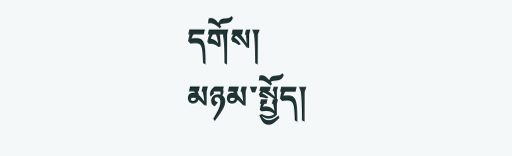དགོས།
མཉམ་སྤྱོད།